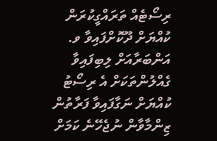ރިސޯޓެއް ތަރައްގީކުރަން ކުއްޔަށް ދޫކޮށްފައިވާ ވ. އަންބަރާއަށް ލިބިފައިވާ ގެއްލުންތަކަށް އެ ރިސޯޓު ކުއްޔަށް ނަގާފައިވާ ފަރާތުން ޒިންމާވާން ނުޖެހޭނެ ކަމަށް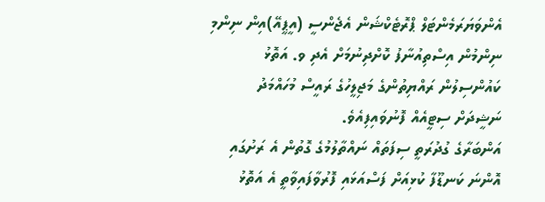އެންވަޔަރަމެންޓަލް ޕްރޮޓެކްޝަން އެޖެންސީ (އީޕީއޭ)އިން ނިންމި ނިންމުން އިސްތިއުނާފު ކޮށްދިނުމަށް އެދި ވ. އަތޮޅު ކައުންސިލުން ރައްޔިތުންގެ މަޖިލީހުގެ ރައީސް މުހައްމަދު ނަޝީދަށް ސިޓީއެއް ފޮނުވައިފިއެވެ.
އަންބަރާގެ ގުދުރަތީ ސިފަތައް ނައްތާލުމުގެ ގޮތުން އެ ރަށުގައި އޮންނަ ކަނޑޫފާ ކުޅިއަށް ފަސްއަޅައި ފޮރުވާފައިވާތީ އެ އަތޮޅު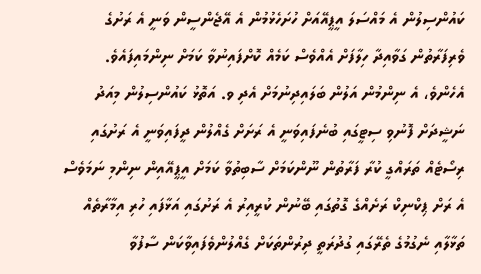ކައުންސިލުން އެ މައްސަލަ އީޕީއޭއަށް ހުށަހެޅުމުން އެ އޭޖެންސީން ވަނީ އެ ރަށުގެ ވެރިފަރާތުން ގަވާއިދާ ހިލާފަށް އެއްވެސް ކަމެއް ކޮށްފައިނުވާ ކަމަށް ނިންމައިފައެވެ.
އެހެންވެ، އެ ނިންމުން އަލުން ބަލައިދިނުމަށް އެދި ވ. އަތޮޅު ކައުންސިލުން މިއަދު ނަޝީދަށް ފޮނުވި ސިޓީގައި ބުނެފައިވަނީ އެ ރަށަށް ގެއްލުން ދީފައިވަނީ އެ ރަށުގައި ރިސޯޓެއް ތަރައްގީ ކުރާ ފަރާތުން ނޫންކަމަށް ސާބިތުވާ ކަމަށް އީޕީއޭއިން ނިންމި ނަމަވެސް އެ ރަށް ޕިކްނިކް ރަށެއްގެ ގޮތުގައި ބޭނުން ކުރީއިރު އެ ރަށުގައި އަޅާފައި ހުރި އިމާރާތެއް ތަޅާލާއި ނެގުމުގެ ތެރޭގައި ގުދުރަތީ ދިރުންތަކަށް ގެއްލުންވެފައިވާކަން ސާފުވާ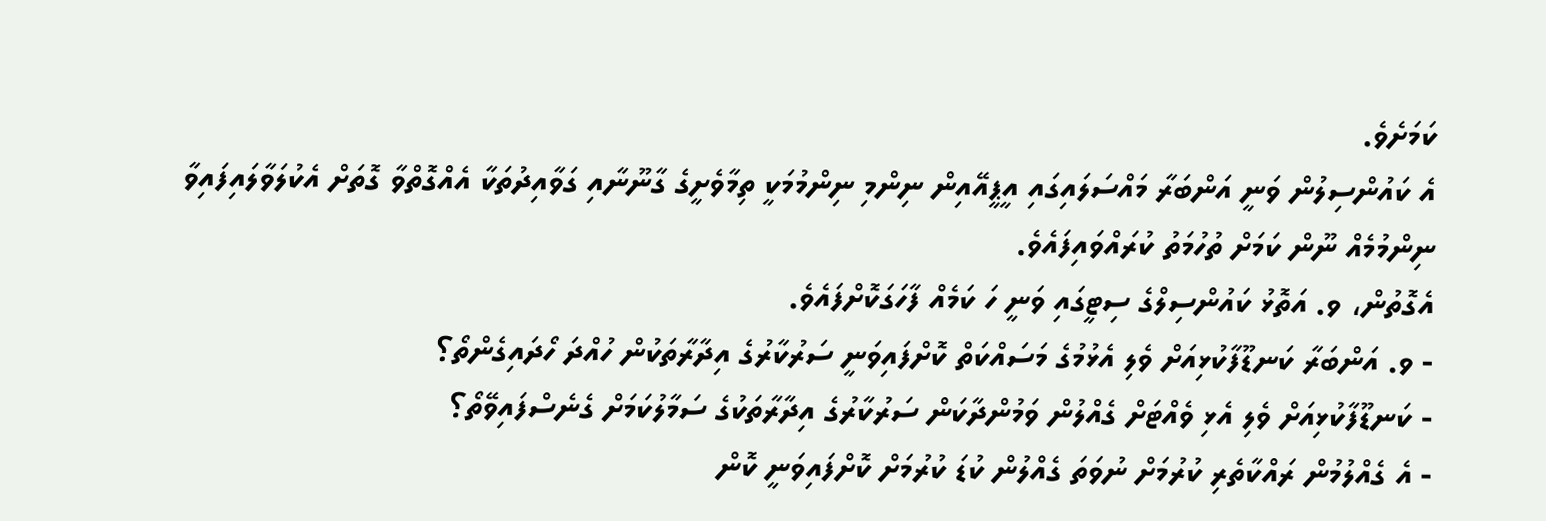ކަމަށެވެ.
އެ ކައުންސިލުން ވަނީ އަންބަރާ މައްސަލައިގައި އީޕީއޭއިން ނިންމި ނިންމުމަކީ ތިމާވެށީގެ ގާނޫނާއި ގަވާއިދުތަކާ އެއްގޮތްވާ ގޮތަށް އެކުލަވާލައިފައިވާ ނިންމުމެއް ނޫން ކަމަށް ތުހުމަތު ކުރައްވައިފައެވެ.
އެގޮތުން، ވ. އަތޮޅު ކައުންސިލްގެ ސިޓީގައި ވަނީ ހަ ކަމެއް ފާހަގަކޮށްފައެވެ.
- ވ. އަންބަރާ ކަނޑޫފާކުޅިއަށް ވެލި އެޅުމުގެ މަސައްކަތް ކޮށްފައިވަނީ ސަރުކާރުގެ އިދާރާތަކުން ހުއްދަ ހޯދައިގެންތޯ؟
- ކަނޑޫފާކުޅިއަށް ވެލި އެޅި ވެއްޓަށް ގެއްލުން ވަމުންދާކަން ސަރުކާރުގެ އިދާރާތަކުގެ ސަމާލުކަމަށް ގެނެސްފައިވޭތޯ؟
- އެ ގެއްލުމުން ރައްކާތެރި ކުރުމަށް ނުވަތަ ގެއްލުން ކުޑަ ކުރުމަށް ކޮށްފައިވަނީ ކޮން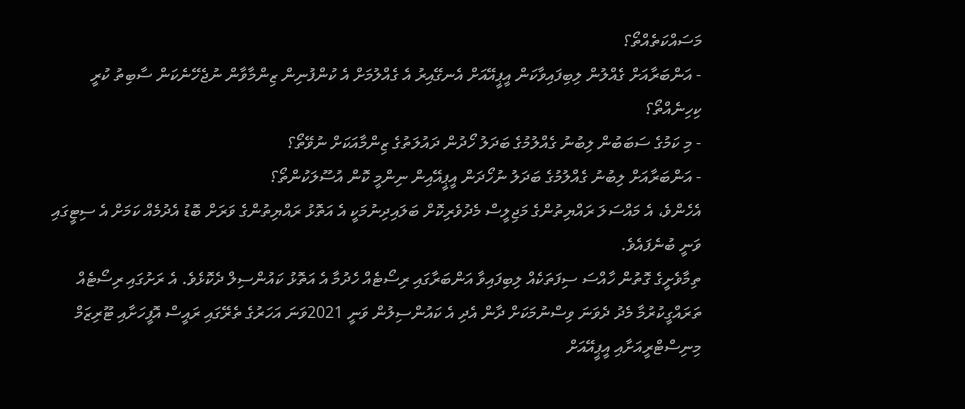މަސައްކަތެއްތޯ؟
- އަންބަރާއަށް ގެއްލުން ލިބިފައިވާކަން އީޕީއޭއަށް އެނގޭއިރު އެ ގެއްލުމަށް އެ ކުންފުނިން ޒިންމާވާން ނުޖެހޭނެކަން ސާބިތު ކުރީ ކިހިނެއްތޯ؟
- މި ކަމުގެ ސަބަބުން ލިބުނު ގެއްލުމުގެ ބަދަލު ހޯދުން ދައުލަތުގެ ޒިންމާއަކަށް ނުވޭތޯ؟
- އަންބަރާއަށް ލިބުނު ގެއްލުމުގެ ބަދަލު ނުހޯދަން އީޕީއޭއިން ނިންމީ ކޮން އުސޫލަކުންތޯ؟
އެހެންވެ، އެ މައްސަލަ ރައްޔިތުންގެ މަޖިލީސް މެދުވެރިކޮށް ބަލައިދިނުމަކީ އެ އަތޮޅު ރައްޔިތުންގެ ވަރަށް ބޮޑު އެދުމެއް ކަމަށް އެ ސިޓީގައި ވަނީ ބުނެފައެވެ.
ތިމާވެށީގެ ގޮތުން ހާއްސަ ސިފަތަކެއް ލިބިފައިވާ އަންބަރާގައި ރިސޯޓެއް ހެދުމާ އެ އަތޮޅު ކައުންސިލް ދެކޮޅެވެ. އެ ރަށުގައި ރިސޯޓެއް ތަރައްގީކުރުމާ މެދު ދެވަނަ ވިސްނުމަކަށް ދާން އެދި އެ ކައުންސިލުން ވަނީ 2021ވަނަ އަހަރުގެ ތެރޭގައި ރައީސް އޮފީހަށާއި ޓޫރިޒަމް މިނިސްޓްރީއަށާއި އީޕީއޭއަށް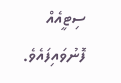ސިޓީއެއް ފޮނުވައިފައެވެ.